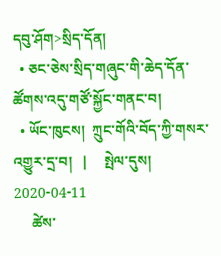དབུ་ཤོག>སྲིད་དོན།
  • ཅང་ཅེས་སྲིད་གཞུང་གི་ཆེད་དོན་ཚོགས་འདུ་གཙོ་སྐྱོང་གནང་བ།
  • ཡོང་ཁུངས།  ཀྲུང་གོའི་བོད་ཀྱི་གསར་འགྱུར་དྲ་བ།   |     སྤེལ་དུས།  2020-04-11
     ཚེས་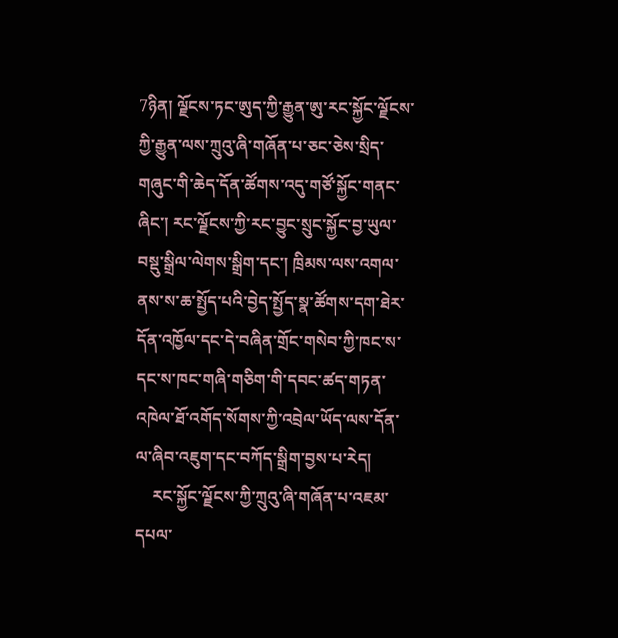7ཉིན། ལྗོངས་ཏང་ཨུད་ཀྱི་རྒྱུན་ཨུ་རང་སྐྱོང་ལྗོངས་ཀྱི་རྒྱུན་ལས་ཀྲུའུ་ཞི་གཞོན་པ་ཅང་ཅེས་སྲིད་གཞུང་གི་ཆེད་དོན་ཚོགས་འདུ་གཙོ་སྐྱོང་གནང་ཞིང་། རང་ལྗོངས་ཀྱི་རང་བྱུང་སྲུང་སྐྱོང་བྱ་ཡུལ་བསྡུ་སྒྲིལ་ལེགས་སྒྲིག་དང་། ཁྲིམས་ལས་འགལ་ནས་ས་ཆ་སྤྱོད་པའི་བྱེད་སྤྱོད་སྣ་ཚོགས་དག་ཐེར་དོན་འཁྱོལ་དང་དེ་བཞིན་གྲོང་གསེབ་ཀྱི་ཁང་ས་དང་ས་ཁང་གཞི་གཅིག་གི་དབང་ཚད་གཏན་འཁེལ་ཐོ་འགོད་སོགས་ཀྱི་འབྲེལ་ཡོད་ལས་དོན་ལ་ཞིབ་འཇུག་དང་བཀོད་སྒྲིག་བྱས་པ་རེད།
    རང་སྐྱོང་ལྗོངས་ཀྱི་ཀྲུའུ་ཞི་གཞོན་པ་འཇམ་དཔལ་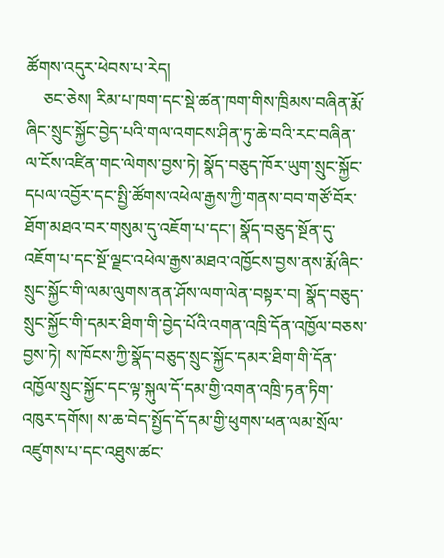ཚོགས་འདུར་ཕེབས་པ་རེད།
    ཅང་ཅེས། རིམ་པ་ཁག་དང་སྡེ་ཚན་ཁག་གིས་ཁྲིམས་བཞིན་རྨོ་ཞིང་སྲུང་སྐྱོང་བྱེད་པའི་གལ་འགངས་ཤིན་ཏུ་ཆེ་བའི་རང་བཞིན་ལ་ངོས་འཛིན་གང་ལེགས་བྱས་ཏེ། སྣོད་བཅུད་ཁོར་ཡུག་སྲུང་སྐྱོང་དཔལ་འབྱོར་དང་སྤྱི་ཚོགས་འཕེལ་རྒྱས་ཀྱི་གནས་བབ་གཙོ་བོར་ཐོག་མཐའ་བར་གསུམ་དུ་འཇོག་པ་དང་། སྣོད་བཅུད་སྔོན་དུ་འཇོག་པ་དང་སྔོ་ལྗང་འཕེལ་རྒྱས་མཐའ་འཁྱོངས་བྱས་ནས་རྨོ་ཞིང་སྲུང་སྐྱོང་གི་ལམ་ལུགས་ནན་ཤོས་ལག་ལེན་བསྟར་བ། སྣོད་བཅུད་སྲུང་སྐྱོང་གི་དམར་ཐིག་གི་བྱེད་པོའི་འགན་འཁྲི་དོན་འཁྱོལ་བཅས་བྱས་ཏེ། ས་ཁོངས་ཀྱི་སྣོད་བཅུད་སྲུང་སྐྱོང་དམར་ཐིག་གི་དོན་འཁྱོལ་སྲུང་སྐྱོང་དང་ལྟ་སྐུལ་དོ་དམ་གྱི་འགན་འཁྲི་ཏན་ཏིག་འཁུར་དགོས། ས་ཆ་བེད་སྤྱོད་དོ་དམ་གྱི་ཕུགས་ཕན་ལམ་སྲོལ་འཛུགས་པ་དང་འཐུས་ཚང་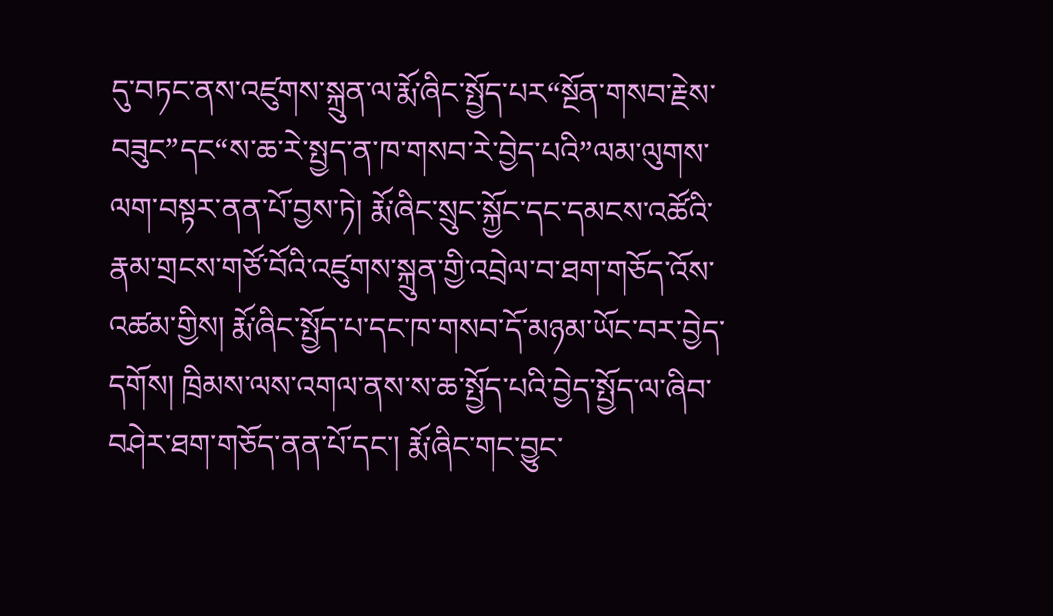དུ་བཏང་ནས་འཛུགས་སྐྲུན་ལ་རྨོ་ཞིང་སྤྱོད་པར“སྔོན་གསབ་རྗེས་བཟུང”དང“ས་ཆ་རེ་སྤྱད་ན་ཁ་གསབ་རེ་བྱེད་པའི”ལམ་ལུགས་ལག་བསྟར་ནན་པོ་བྱས་ཏེ། རྨོ་ཞིང་སྲུང་སྐྱོང་དང་དམངས་འཚོའི་རྣམ་གྲངས་གཙོ་བོའི་འཛུགས་སྐྲུན་གྱི་འབྲེལ་བ་ཐག་གཅོད་འོས་འཚམ་གྱིས། རྨོ་ཞིང་སྤྱོད་པ་དང་ཁ་གསབ་དོ་མཉམ་ཡོང་བར་བྱེད་དགོས། ཁྲིམས་ལས་འགལ་ནས་ས་ཆ་སྤྱོད་པའི་བྱེད་སྤྱོད་ལ་ཞིབ་བཤེར་ཐག་གཅོད་ནན་པོ་དང་། རྨོ་ཞིང་གང་བྱུང་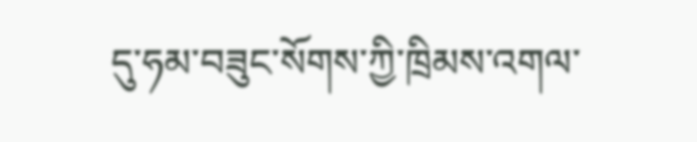དུ་ཧམ་བཟུང་སོགས་ཀྱི་ཁྲིམས་འགལ་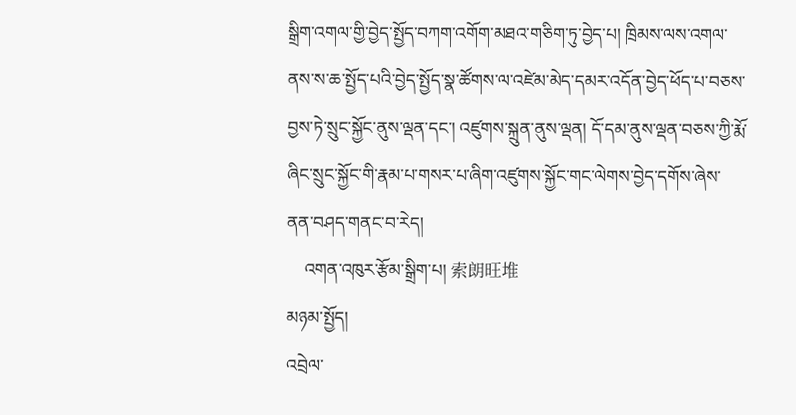སྒྲིག་འགལ་གྱི་བྱེད་སྤྱོད་བཀག་འགོག་མཐའ་གཅིག་ཏུ་བྱེད་པ། ཁྲིམས་ལས་འགལ་ནས་ས་ཆ་སྤྱོད་པའི་བྱེད་སྤྱོད་སྣ་ཚོགས་ལ་འཛེམ་མེད་དམར་འདོན་བྱེད་ཕོད་པ་བཅས་བྱས་ཏེ་སྲུང་སྐྱོང་ནུས་ལྡན་དང་། འཛུགས་སྐྲུན་ནུས་ལྡན། དོ་དམ་ནུས་ལྡན་བཅས་ཀྱི་རྨོ་ཞིང་སྲུང་སྐྱོང་གི་རྣམ་པ་གསར་པ་ཞིག་འཛུགས་སྐྱོང་གང་ལེགས་བྱེད་དགོས་ཞེས་ནན་བཤད་གནང་བ་རེད།
    འགན་འཁུར་རྩོམ་སྒྲིག་པ། 索朗旺堆
མཉམ་སྤྱོད།
འབྲེལ་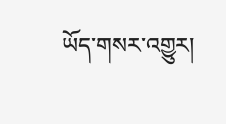ཡོད་གསར་འགྱུར།